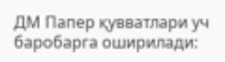ДМ Папер қувватлари уч баробарга оширилади: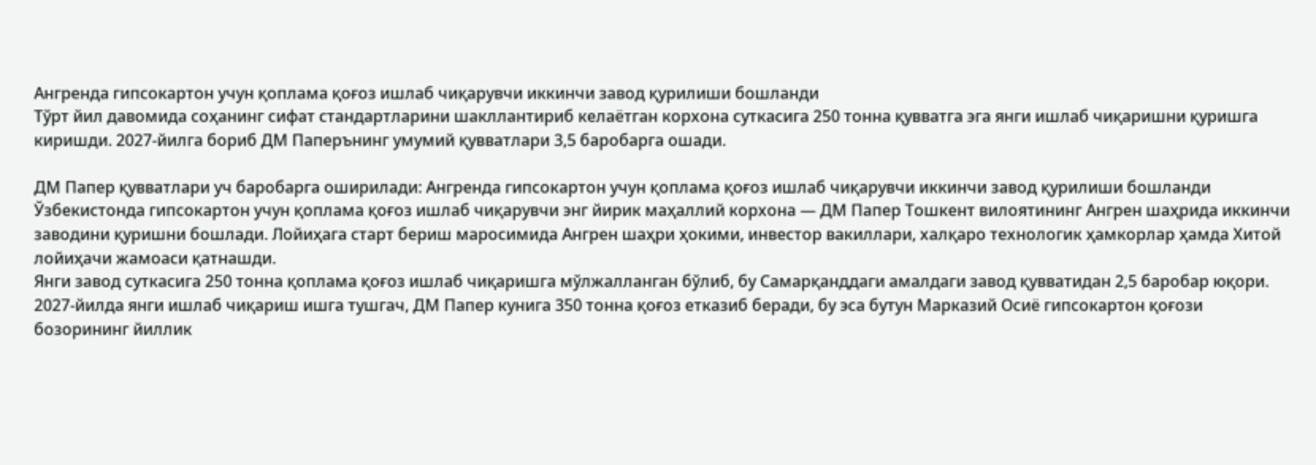Ангренда гипсокартон учун қоплама қоғоз ишлаб чиқарувчи иккинчи завод қурилиши бошланди
Тўрт йил давомида соҳанинг сифат стандартларини шакллантириб келаётган корхона суткасига 250 тонна қувватга эга янги ишлаб чиқаришни қуришга киришди. 2027-йилга бориб ДМ Паперънинг умумий қувватлари 3,5 баробарга ошади.

ДМ Папер қувватлари уч баробарга оширилади: Ангренда гипсокартон учун қоплама қоғоз ишлаб чиқарувчи иккинчи завод қурилиши бошланди
Ўзбекистонда гипсокартон учун қоплама қоғоз ишлаб чиқарувчи энг йирик маҳаллий корхона — ДМ Папер Тошкент вилоятининг Ангрен шаҳрида иккинчи заводини қуришни бошлади. Лойиҳага старт бериш маросимида Ангрен шаҳри ҳокими, инвестор вакиллари, халқаро технологик ҳамкорлар ҳамда Хитой лойиҳачи жамоаси қатнашди.
Янги завод суткасига 250 тонна қоплама қоғоз ишлаб чиқаришга мўлжалланган бўлиб, бу Самарқанддаги амалдаги завод қувватидан 2,5 баробар юқори. 2027-йилда янги ишлаб чиқариш ишга тушгач, ДМ Папер кунига 350 тонна қоғоз етказиб беради, бу эса бутун Марказий Осиё гипсокартон қоғози бозорининг йиллик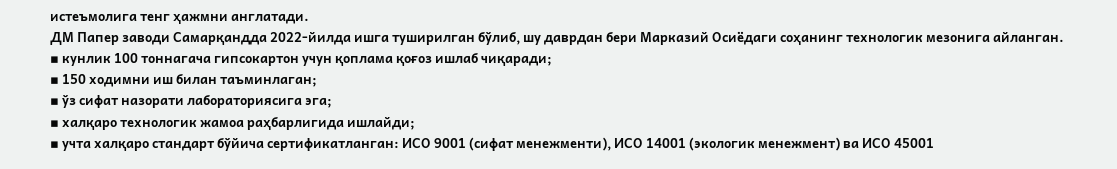истеъмолига тенг ҳажмни англатади.
ДМ Папер заводи Самарқандда 2022-йилда ишга туширилган бўлиб, шу даврдан бери Марказий Осиёдаги соҳанинг технологик мезонига айланган.
▪ кунлик 100 тоннагача гипсокартон учун қоплама қоғоз ишлаб чиқаради;
▪ 150 ходимни иш билан таъминлаган;
▪ ўз сифат назорати лабораториясига эга;
▪ халқаро технологик жамоа раҳбарлигида ишлайди;
▪ учта халқаро стандарт бўйича сертификатланган: ИСО 9001 (сифат менежменти), ИСО 14001 (экологик менежмент) ва ИСО 45001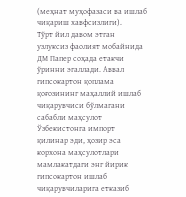(меҳнат муҳофазаси ва ишлаб чиқариш хавфсизлиги).
Тўрт йил давом этган узлуксиз фаолият мобайнида ДМ Папер соҳада етакчи ўринни эгаллади. Аввал гипсокартон қоплама қоғозининг маҳаллий ишлаб чиқарувчиси бўлмагани сабабли маҳсулот Ўзбекистонга импорт қилинар эди, ҳозир эса корхона маҳсулотлари мамлакатдаги энг йирик гипсокартон ишлаб чиқарувчиларига етказиб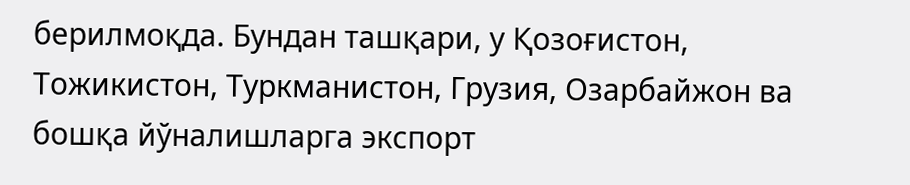берилмоқда. Бундан ташқари, у Қозоғистон, Тожикистон, Туркманистон, Грузия, Озарбайжон ва бошқа йўналишларга экспорт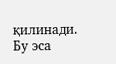қилинади. Бу эса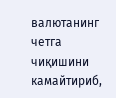валютанинг четга чиқишини камайтириб,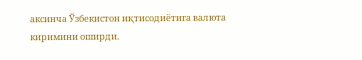аксинча Ўзбекистон иқтисодиётига валюта киримини оширди.